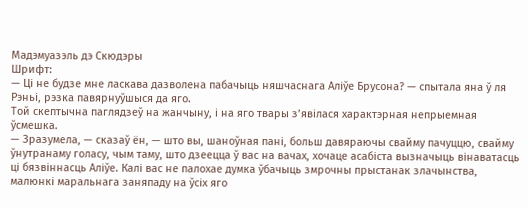Мадэмуазэль дэ Скюдэры
Шрифт:
— Ці не будзе мне ласкава дазволена пабачыць няшчаснага Аліўе Брусона? — спытала яна ў ля Рэньі, рэзка павярнуўшыся да яго.
Той скептычна паглядзеў на жанчыну, і на яго твары з’явілася характэрная непрыемная ўсмешка.
— Зразумела, — сказаў ён, — што вы, шаноўная пані, больш давяраючы свайму пачуццю, свайму ўнутранаму голасу, чым таму, што дзеецца ў вас на вачах, хочаце асабіста вызначыць вінаватасць ці бязвіннасць Аліўе. Калі вас не палохае думка ўбачыць змрочны прыстанак злачынства, малюнкі маральнага заняпаду на ўсіх яго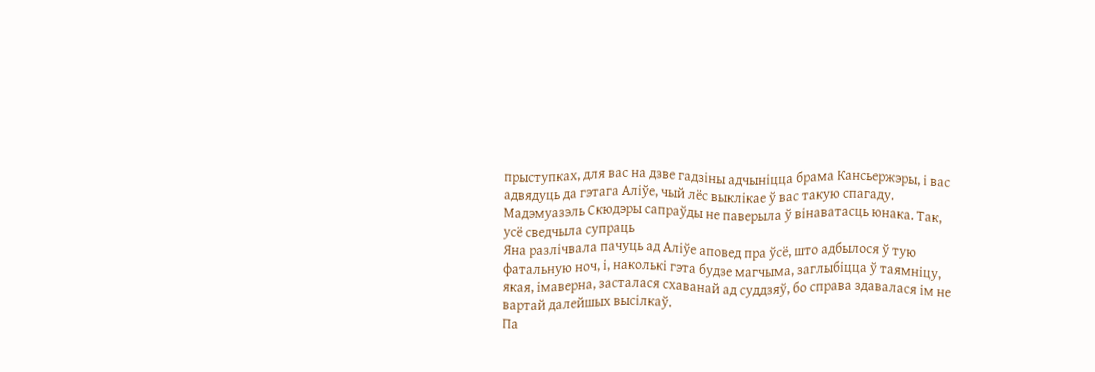прыступках, для вас на дзве гадзіны адчыніцца брама Кансьержэры, і вас адвядуць да гэтага Аліўе, чый лёс выклікае ў вас такую спагаду.
Мадэмуазэль Скюдэры сапраўды не паверыла ў вінаватасць юнака. Так, усё сведчыла супраць
Яна разлічвала пачуць ад Аліўе аповед пра ўсё, што адбылося ў тую фатальную ноч, і, наколькі гэта будзе магчыма, заглыбіцца ў таямніцу, якая, імаверна, засталася схаванай ад суддзяў, бо справа здавалася ім не вартай далейшых высілкаў.
Па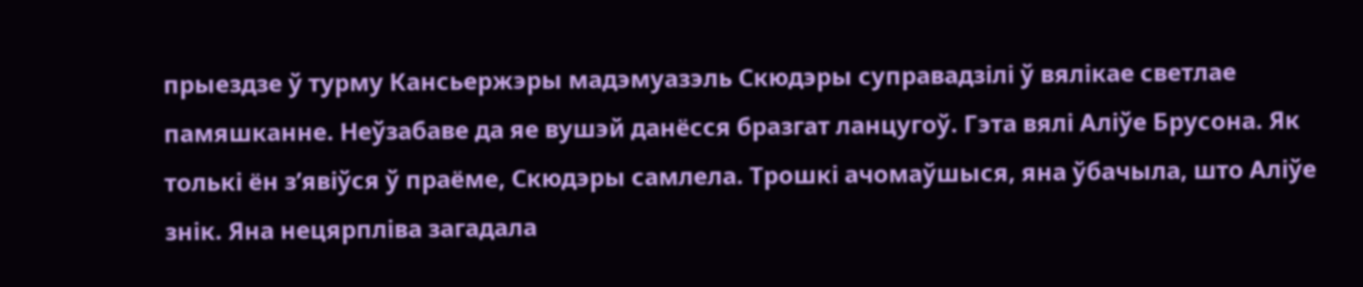прыездзе ў турму Кансьержэры мадэмуазэль Скюдэры суправадзілі ў вялікае светлае памяшканне. Неўзабаве да яе вушэй данёсся бразгат ланцугоў. Гэта вялі Аліўе Брусона. Як толькі ён з’явіўся ў праёме, Скюдэры самлела. Трошкі ачомаўшыся, яна ўбачыла, што Аліўе знік. Яна нецярпліва загадала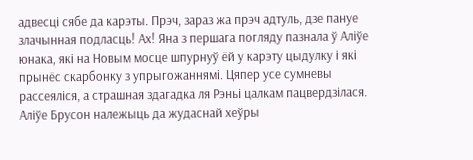адвесці сябе да карэты. Прэч, зараз жа прэч адтуль, дзе пануе злачынная подласць! Ах! Яна з першага погляду пазнала ў Аліўе юнака, які на Новым мосце шпурнуў ёй у карэту цыдулку і які прынёс скарбонку з упрыгожаннямі. Цяпер усе сумневы рассеяліся, а страшная здагадка ля Рэньі цалкам пацвердзілася. Аліўе Брусон належыць да жудаснай хеўры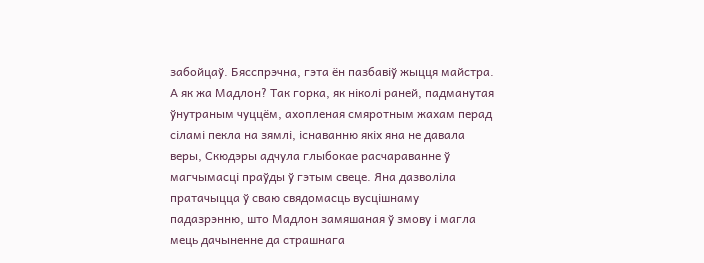забойцаў. Бясспрэчна, гэта ён пазбавіў жыцця майстра. А як жа Мадлон? Так горка, як ніколі раней, падманутая ўнутраным чуццём, ахопленая смяротным жахам перад сіламі пекла на зямлі, існаванню якіх яна не давала веры, Скюдэры адчула глыбокае расчараванне ў магчымасці праўды ў гэтым свеце. Яна дазволіла пратачыцца ў сваю свядомасць вусцішнаму падазрэнню, што Мадлон замяшаная ў змову і магла мець дачыненне да страшнага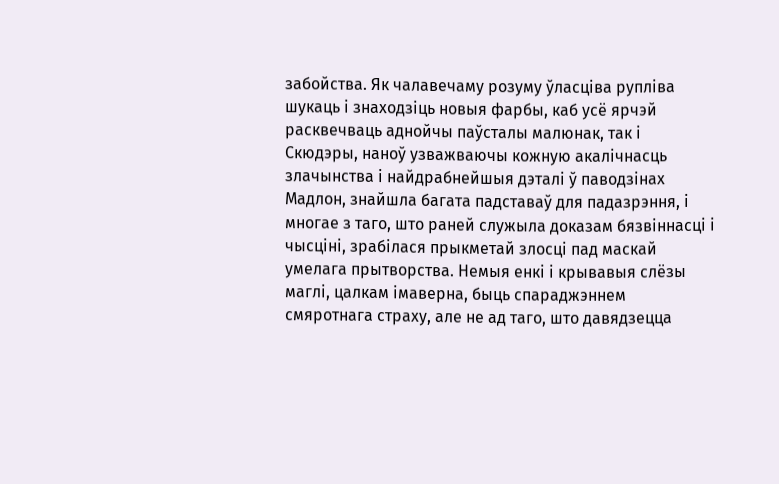забойства. Як чалавечаму розуму ўласціва рупліва шукаць і знаходзіць новыя фарбы, каб усё ярчэй расквечваць аднойчы паўсталы малюнак, так і Скюдэры, наноў узважваючы кожную акалічнасць злачынства і найдрабнейшыя дэталі ў паводзінах Мадлон, знайшла багата падставаў для падазрэння, і многае з таго, што раней служыла доказам бязвіннасці і чысціні, зрабілася прыкметай злосці пад маскай умелага прытворства. Немыя енкі і крывавыя слёзы маглі, цалкам імаверна, быць спараджэннем смяротнага страху, але не ад таго, што давядзецца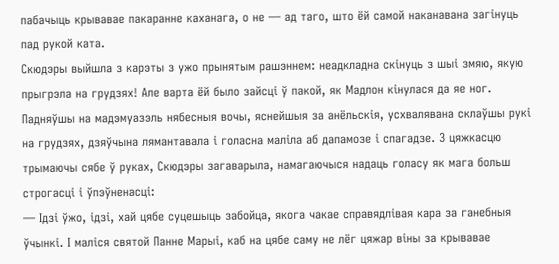пабачыць крывавае пакаранне каханага, о не — ад таго, што ёй самой наканавана загінуць пад рукой ката.
Скюдэры выйшла з карэты з ужо прынятым рашэннем: неадкладна скінуць з шыі змяю, якую прыгрэла на грудзях! Але варта ёй было зайсці ў пакой, як Мадлон кінулася да яе ног. Падняўшы на мадэмуазэль нябесныя вочы, яснейшыя за анёльскія, усхвалявана склаўшы рукі на грудзях, дзяўчына лямантавала і голасна маліла аб дапамозе і спагадзе. З цяжкасцю трымаючы сябе ў руках, Скюдэры загаварыла, намагаючыся надаць голасу як мага больш строгасці і ўпэўненасці:
— Ідзі ўжо, ідзі, хай цябе суцешыць забойца, якога чакае справядлівая кара за ганебныя ўчынкі. І маліся святой Панне Марыі, каб на цябе саму не лёг цяжар віны за крывавае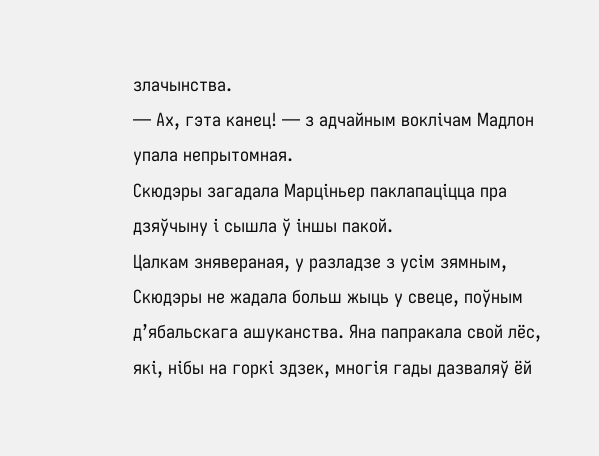злачынства.
— Ах, гэта канец! — з адчайным воклічам Мадлон упала непрытомная.
Скюдэры загадала Марціньер паклапаціцца пра дзяўчыну і сышла ў іншы пакой.
Цалкам знявераная, у разладзе з усім зямным, Скюдэры не жадала больш жыць у свеце, поўным д’ябальскага ашуканства. Яна папракала свой лёс, які, нібы на горкі здзек, многія гады дазваляў ёй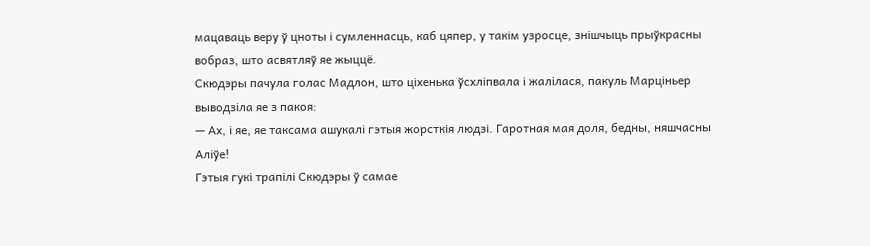мацаваць веру ў цноты і сумленнасць, каб цяпер, у такім узросце, знішчыць прыўкрасны вобраз, што асвятляў яе жыццё.
Скюдэры пачула голас Мадлон, што ціхенька ўсхліпвала і жалілася, пакуль Марціньер выводзіла яе з пакоя:
— Ах, і яе, яе таксама ашукалі гэтыя жорсткія людзі. Гаротная мая доля, бедны, няшчасны Аліўе!
Гэтыя гукі трапілі Скюдэры ў самае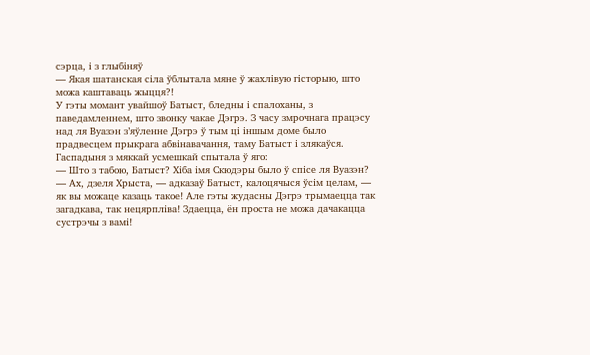сэрца, і з глыбіняў
— Якая шатанская сіла ўблытала мяне ў жахлівую гісторыю, што можа каштаваць жыцця?!
У гэты момант увайшоў Батыст, бледны і спалоханы, з паведамленнем, што звонку чакае Дэгрэ. З часу змрочнага працэсу над ля Вуазэн з’яўленне Дэгрэ ў тым ці іншым доме было прадвесцем прыкрага абвінавачання, таму Батыст і злякаўся. Гаспадыня з мяккай усмешкай спытала ў яго:
— Што з табою, Батыст? Хіба імя Скюдэры было ў спісе ля Вуазэн?
— Ах, дзеля Хрыста, — адказаў Батыст, калоцячыся ўсім целам, — як вы можаце казаць такое! Але гэты жудасны Дэгрэ трымаецца так загадкава, так нецярпліва! Здаецца, ён проста не можа дачакацца сустрэчы з вамі!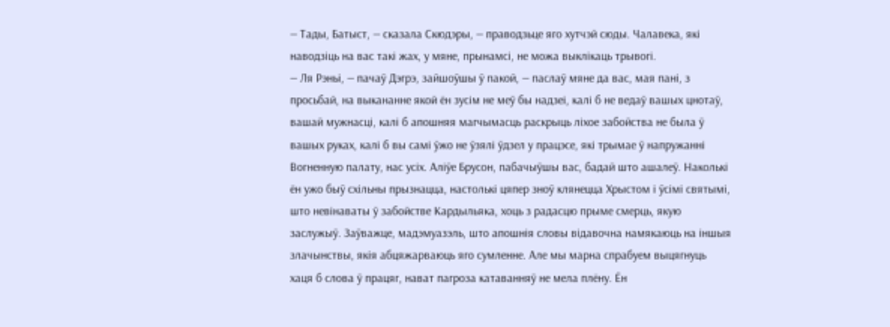— Тады, Батыст, — сказала Скюдэры, — праводзьце яго хутчэй сюды. Чалавека, які наводзіць на вас такі жах, у мяне, прынамсі, не можа выклікаць трывогі.
— Ля Рэньі, — пачаў Дэгрэ, зайшоўшы ў пакой, — паслаў мяне да вас, мая пані, з просьбай, на выкананне якой ён зусім не меў бы надзеі, калі б не ведаў вашых цнотаў, вашай мужнасці, калі б апошняя магчымасць раскрыць ліхое забойства не была ў вашых руках, калі б вы самі ўжо не ўзялі ўдзел у працэсе, які трымае ў напружанні Вогненную палату, нас усіх. Аліўе Брусон, пабачыўшы вас, бадай што ашалеў. Наколькі ён ужо быў схільны прызнацца, настолькі цяпер зноў клянецца Хрыстом і ўсімі святымі, што невінаваты ў забойстве Кардыльяка, хоць з радасцю прыме смерць, якую заслужыў. Заўважце, мадэмуазэль, што апошнія словы відавочна намякаюць на іншыя злачынствы, якія абцяжарваюць яго сумленне. Але мы марна спрабуем выцягнуць хаця б слова ў працяг, нават пагроза катаванняў не мела плёну. Ён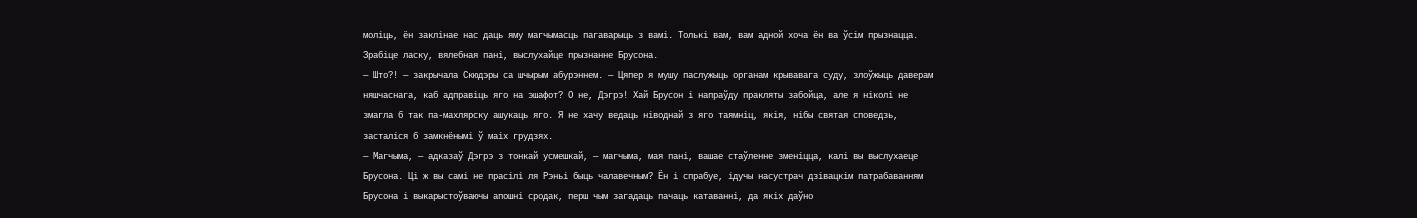моліць, ён заклінае нас даць яму магчымасць пагаварыць з вамі. Толькі вам, вам адной хоча ён ва ўсім прызнацца. Зрабіце ласку, вялебная пані, выслухайце прызнанне Брусона.
— Што?! — закрычала Скюдэры са шчырым абурэннем. — Цяпер я мушу паслужыць органам крывавага суду, злоўжыць даверам няшчаснага, каб адправіць яго на эшафот? О не, Дэгрэ! Хай Брусон і напраўду пракляты забойца, але я ніколі не змагла б так па-махлярску ашукаць яго. Я не хачу ведаць ніводнай з яго таямніц, якія, нібы святая споведзь, засталіся б замкнёнымі ў маіх грудзях.
— Магчыма, — адказаў Дэгрэ з тонкай усмешкай, — магчыма, мая пані, вашае стаўленне зменіцца, калі вы выслухаеце Брусона. Ці ж вы самі не прасілі ля Рэньі быць чалавечным? Ён і спрабуе, ідучы насустрач дзівацкім патрабаванням Брусона і выкарыстоўваючы апошні сродак, перш чым загадаць пачаць катаванні, да якіх даўно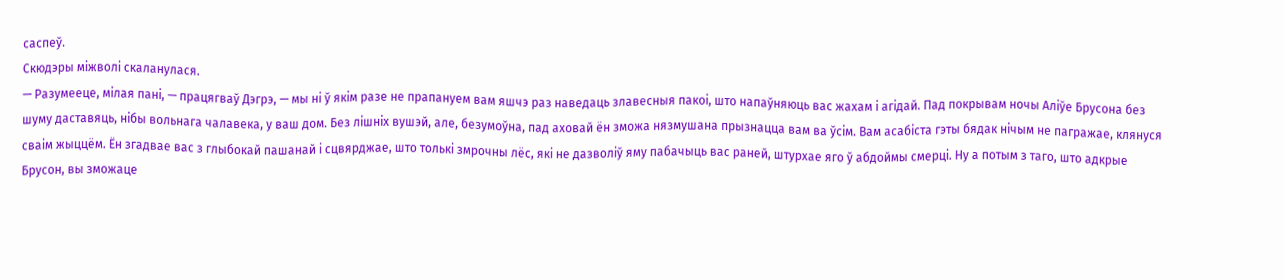саспеў.
Скюдэры міжволі скаланулася.
— Разумееце, мілая пані, — працягваў Дэгрэ, — мы ні ў якім разе не прапануем вам яшчэ раз наведаць злавесныя пакоі, што напаўняюць вас жахам і агідай. Пад покрывам ночы Аліўе Брусона без шуму даставяць, нібы вольнага чалавека, у ваш дом. Без лішніх вушэй, але, безумоўна, пад аховай ён зможа нязмушана прызнацца вам ва ўсім. Вам асабіста гэты бядак нічым не пагражае, клянуся сваім жыццём. Ён згадвае вас з глыбокай пашанай і сцвярджае, што толькі змрочны лёс, які не дазволіў яму пабачыць вас раней, штурхае яго ў абдоймы смерці. Ну а потым з таго, што адкрые Брусон, вы зможаце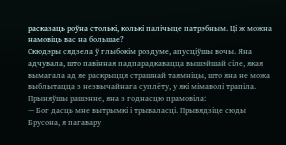расказаць роўна столькі, колькі палічыце патрэбным. Ці ж можна намовіць вас на большае?
Скюдэры сядзела ў глыбокім роздуме, апусціўшы вочы. Яна адчувала, што павінная падпарадкавацца вышэйшай сіле, якая вымагала ад яе раскрыцця страшнай таямніцы, што яна не можа выблытацца з незвычайнага суплёту, у які мімаволі трапіла. Прыняўшы рашэнне, яна з годнасцю прамовіла:
— Бог дасць мне вытрымкі і трываласці. Прывядзіце сюды Брусона, я пагавару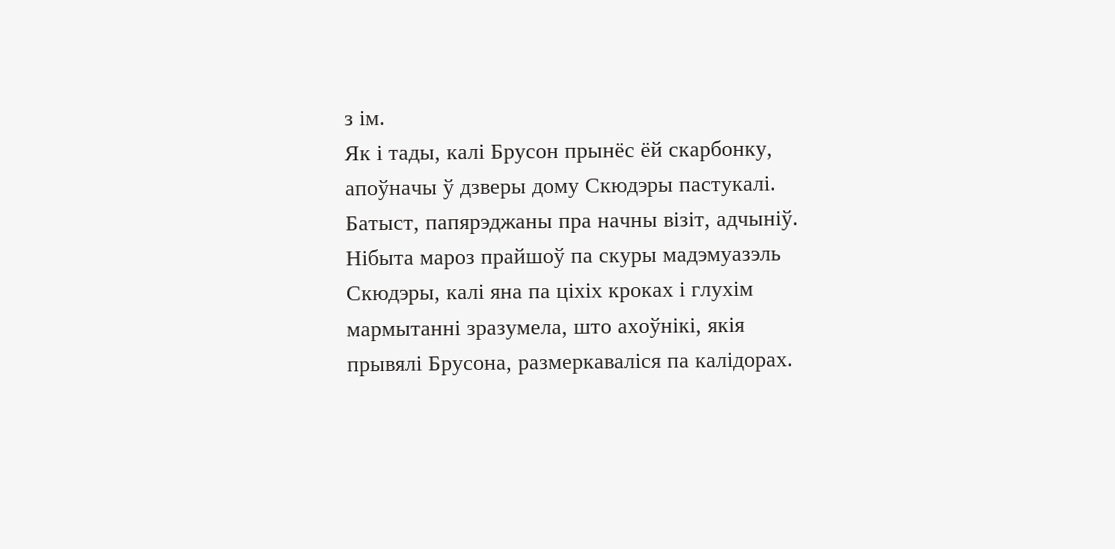з ім.
Як і тады, калі Брусон прынёс ёй скарбонку, апоўначы ў дзверы дому Скюдэры пастукалі. Батыст, папярэджаны пра начны візіт, адчыніў. Нібыта мароз прайшоў па скуры мадэмуазэль Скюдэры, калі яна па ціхіх кроках і глухім мармытанні зразумела, што ахоўнікі, якія прывялі Брусона, размеркаваліся па калідорах.